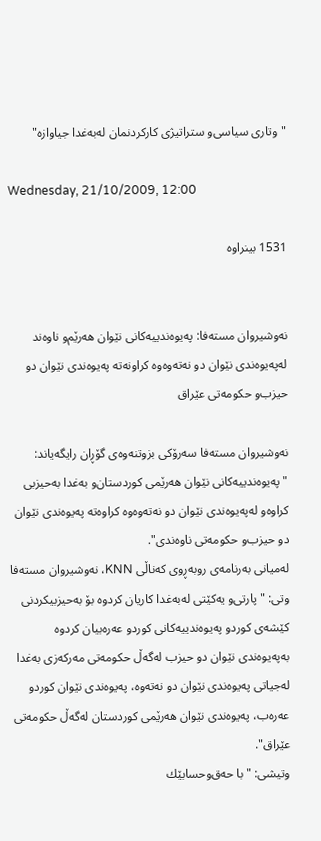"وتاری‌ سیاسی‌‌و ستراتیژی‌ كاركردنمان له‌به‌غدا جیاوازه‌"

Wednesday, 21/10/2009, 12:00

1531 بینراوە


نه‌وشیروان مسته‌فا: په‌یوه‌ندییه‌كانی‌ نێوان هه‌رێم‌و ناوه‌ند له‌په‌یوه‌ندی‌ نێوان دو نه‌ته‌وه‌وه‌ كراونه‌ته‌ په‌یوه‌ندی‌ نێوان دو حیزب‌و حكومه‌تی‌ عێراق

نه‌وشیروان مسته‌فا سه‌رۆكی‌ بزوتنه‌وه‌ی‌ گۆڕان رایگه‌یاند: "په‌یوه‌ندییه‌كانی‌ نێوان هه‌رێمی‌ كوردستان‌و به‌غدا به‌حیزبی‌ كراوه‌و له‌په‌یوه‌ندی‌ نێوان دو نه‌ته‌وه‌وه‌ كراوه‌ته‌ په‌یوه‌ندی‌ نێوان دو حیزب‌و حكومه‌تی‌ ناوه‌ندی‌".
له‌میانی‌ به‌رنامه‌ی‌ روبه‌ڕوی‌ كه‌ناڵی‌ KNN، نه‌وشیروان مسته‌فا وتی‌: "پارتی‌‌و یه‌كێتی‌ له‌به‌غدا كاریان كردوه‌ بۆ به‌حیزبیكردنی‌ كێشه‌ی‌ كورد‌و په‌یوه‌ندییه‌كانی‌ كورد‌و عه‌ره‌بیان كردوه‌ به‌په‌یوه‌ندی‌ نێوان دو حیزب له‌گه‌ڵ‌ حكومه‌تی‌ مه‌ركه‌زی‌ به‌غدا له‌جیاتی‌ په‌یوه‌ندی‌ نێوان دو نه‌ته‌وه‌، په‌یوه‌ندی‌ نێوان كوردو عه‌ره‌ب، په‌یوه‌ندی‌ نێوان هه‌رێمی‌ كوردستان‌ له‌گه‌ڵ‌ حكومه‌تی‌ عێراق".
وتیشی‌: "با حه‌ق‌وحسابێك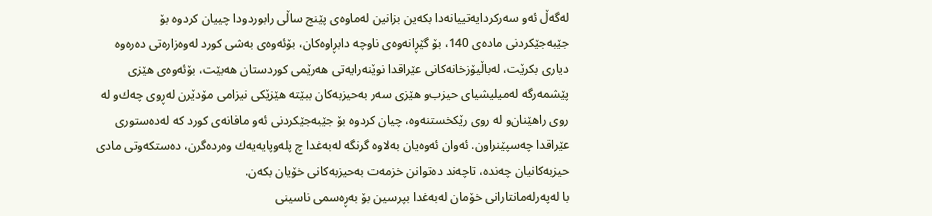له‌گه‌ڵ‌ ئه‌و سه‌ركردایه‌تییانه‌دا بكه‌ین بزانین له‌ماوه‌ی‌ پێنج ساڵی‌ رابوردودا چییان كردوه‌ بۆ جێبه‌جێكردنی‌ ماده‌ی‌ 140، بۆ گێڕانه‌وه‌ی‌ ناوچه‌ دابڕاوه‌كان، بۆئه‌وه‌ی‌ به‌شی‌ كورد له‌وه‌زاره‌تی‌ ده‌ره‌وه‌ دیاری‌ بكرێت، له‌باڵیۆزخانه‌كانی‌ عێراقدا نوێنه‌رایه‌تی‌ هه‌رێمی‌ كوردستان هه‌بێت، بۆئه‌وه‌ی‌ هێزی پێشمه‌رگه‌ له‌میلیشیای‌ حیزب‌و هێزی‌ سه‌ر به‌حیزبه‌كان ببێته‌ هێزێكی‌ نیزامی‌ مۆدێرن له‌ڕوی‌ چه‌ك‌و له‌ روی‌ راهێنان‌و له‌ روی‌ رێكخستنه‌وه‌، چیان كردوه‌ بۆ جێبه‌جێكردنی‌ ئه‌و مافانه‌ی‌ كورد كه‌ له‌ده‌ستوری‌ عێراقدا چه‌سپێنراون. ئه‌وان ئه‌وه‌یان به‌لاوه‌ گرنگه‌ له‌به‌غدا چ پله‌وپایه‌یه‌ك وه‌رده‌گرن، ده‌ستكه‌وتی‌ مادی‌ حیزبه‌كانیان چه‌نده‌، تاچه‌ند ده‌توانن خزمه‌ت به‌حیزبه‌كانی‌ خۆیان بكه‌ن.
با له‌په‌رله‌مانتارانی‌ خۆمان له‌به‌غدا بپرسین بۆ به‌ڕه‌سمی‌ ناسینی‌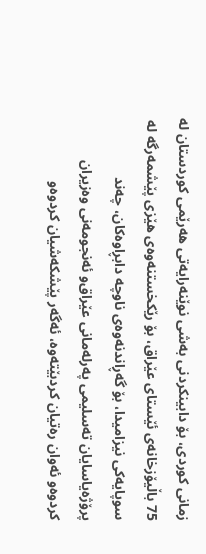زمانی‌ كوردی‌، بۆ دابینكردنی‌ به‌شی‌ نوێنه‌رایه‌تی‌ هه‌رێمی‌ كوردستان له‌ 75 باڵیۆزخانه‌ی‌ ئێستای‌ عێراق، بۆ رێكخستنه‌وه‌ی‌ هێزی‌ پێشمه‌رگه‌‌ له‌ سوپایه‌كی‌ نیزامیدا، بۆ گه‌ڕاندنه‌وه‌ی‌ ناوچه‌ دابڕاوه‌كان، چه‌ند پرۆژه‌یاسایان ته‌سلیمی‌ په‌رله‌مانی‌ عێراق‌و ئه‌نجومه‌نی‌ وه‌زیران كردوه‌و ئه‌وان ره‌تیان كردبێته‌وه‌، ئه‌گه‌ر پێشكه‌شیان كردوه‌و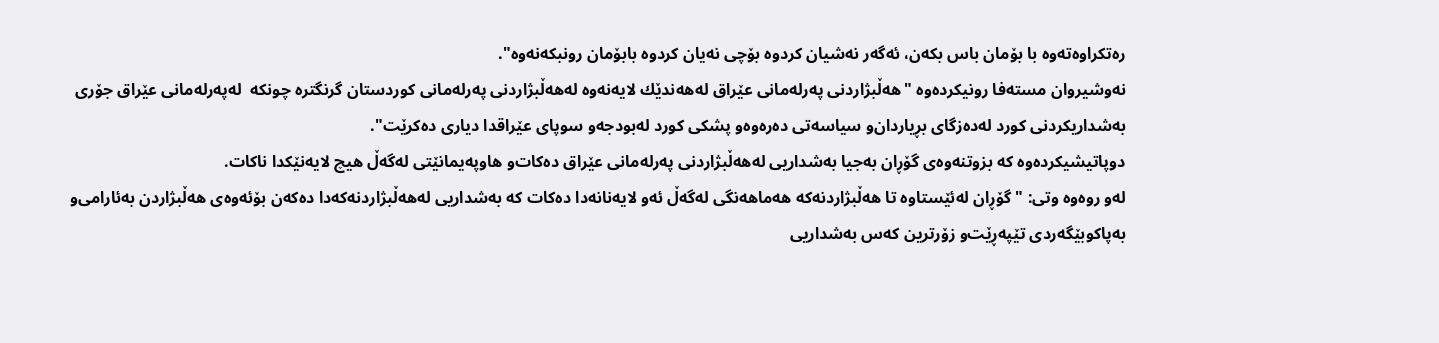ره‌تكراوه‌ته‌وه‌ با بۆمان باس بكه‌ن، ئه‌گه‌ر نه‌شیان كردوه‌ بۆچی‌ نه‌یان كردوه‌ بابۆمان رونبكه‌نه‌وه‌".
نه‌وشیروان مسته‌فا رونیكرده‌وه‌ "هه‌ڵبژاردنی‌ په‌رله‌مانی‌ عێراق له‌هه‌ندێك لایه‌نه‌وه‌ له‌هه‌ڵبژاردنی‌ په‌رله‌مانی‌ كوردستان گرنگتره‌ چونكه ‌ له‌په‌رله‌مانی‌ عێراق جۆری‌ به‌شداریكردنی‌ كورد له‌ده‌زگای‌ بڕیاردان‌و سیاسه‌تی‌ ده‌ره‌وه‌و پشكی‌ كورد له‌بودجه‌و سوپای‌ عێراقدا دیاری‌ ده‌كرێت".
دوپاتیشیكرده‌وه‌ كه‌ بزوتنه‌وه‌ی‌ گۆڕان به‌جیا به‌شداریی‌ له‌هه‌ڵبژاردنی‌ په‌رله‌مانی‌ عێراق ده‌كات‌و هاوپه‌یمانێتی‌ له‌گه‌ڵ‌ هیچ لایه‌نێكدا ناكات.
له‌و روه‌وه‌ وتی: "گۆڕان له‌ئێستاوه‌ تا هه‌ڵبژاردنه‌كه‌ هه‌ماهه‌نگی‌ له‌گه‌ڵ‌ ئه‌و لایه‌نانه‌دا ده‌كات كه‌ به‌شداریی‌ له‌هه‌ڵبژاردنه‌كه‌دا ده‌كه‌ن بۆئه‌وه‌ی‌ هه‌ڵبژاردن به‌ئارامی‌‌و به‌پاكوبێگه‌ردی‌ تێپه‌ڕێت‌و زۆرترین كه‌س به‌شداریی‌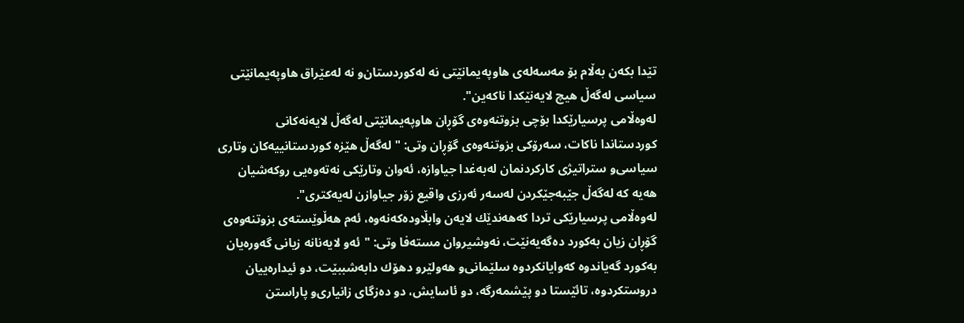تێدا بكه‌ن به‌ڵام بۆ مه‌سه‌له‌ی‌ هاوپه‌یمانێتی‌ نه‌ له‌كوردستان‌و نه‌ له‌عێراق هاوپه‌یمانێتی‌ سیاسی‌ له‌گه‌ڵ‌ هیچ لایه‌نێكدا ناكه‌ین".
له‌وه‌ڵامی‌ پرسیارێكدا بۆچی‌ بزوتنه‌وه‌ی‌ گۆڕان هاوپه‌یمانێتی‌ له‌گه‌ڵ‌ لایه‌نه‌كانی‌ كوردستاندا ناكات، سه‌رۆكی‌ بزوتنه‌وه‌ی‌ گۆڕان وتی‌: "له‌گه‌ڵ‌ هێزه‌ كوردستانییه‌كان وتاری‌ سیاسی‌‌و ستراتیژی‌ كاركردنمان له‌به‌غدا جیاوازه‌، ئه‌وان وتارێكی‌ نه‌ته‌وه‌یی‌ روكه‌شیان هه‌یه‌ كه‌ له‌گه‌ڵ‌ جێبه‌جێكردن له‌سه‌ر ئه‌رزی‌ واقیع زۆر جیاوازن له‌یه‌كتری‌".
له‌وه‌ڵامی‌ پرسیارێكی‌ تردا كه‌هه‌ندێك لایه‌ن وابڵاوده‌كه‌نه‌وه‌، ئه‌م هه‌ڵوێسته‌ی‌ بزوتنه‌وه‌ی‌ گۆڕان زیان به‌كورد ده‌گه‌یه‌نێت، نه‌وشیروان مسته‌فا وتی‌: "ئه‌و لایه‌نانه‌ زیانی‌ گه‌وره‌یان به‌كورد گه‌یاندوه‌ كه‌وایانكردوه‌ سلێمانی‌‌و هه‌ولێرو دهۆك دابه‌شببێت، دو ئیداره‌ییان دروستكردوه‌، تائێستا دو پێشمه‌رگه‌، دو ئاسایش، دو ده‌زگای‌ زانیاری‌‌و پاراستن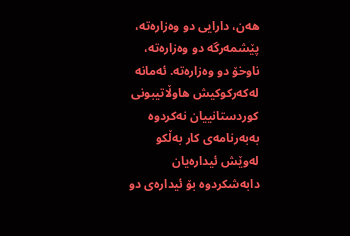هه‌ن، دارایی‌ دو وه‌زاره‌ته‌، پێشمه‌رگه‌ دو وه‌زاره‌ته‌، ناوخۆ دو وه‌زاره‌ته‌. ئه‌مانه‌ له‌كه‌ركوكیش هاوڵاتیبونی‌ كوردستانییان نه‌كردوه‌ به‌به‌رنامه‌ی‌ كار به‌ڵكو له‌وێش ئیداره‌یان دابه‌شكردوه‌ بۆ ئیداره‌ی‌ دو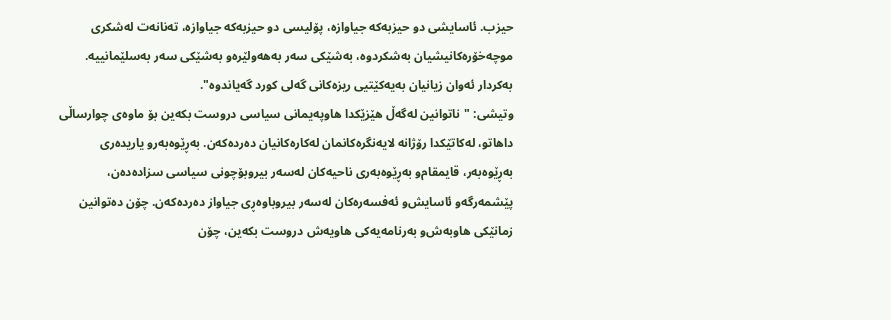حیزب. ئاسایشی‌ دو حیزبه‌كه‌ جیاوازه‌، پۆلیسی‌ دو حیزبه‌كه‌ جیاوازه‌، ته‌نانه‌ت له‌شكری‌ موچه‌خۆره‌كانیشیان به‌شكردوه‌، به‌شێكی‌ سه‌ر به‌هه‌ولێره‌و به‌شێكی‌ سه‌ر به‌سلێمانییه‌. به‌كردار ئه‌وان زیانیان به‌یه‌كێتیی‌ ریزه‌كانی‌ گه‌لی‌ كورد گه‌یاندوه‌".
وتیشی‌: "ناتوانین له‌گه‌ڵ‌ هێزێكدا هاوپه‌یمانی‌ سیاسی‌ دروست بكه‌ین بۆ ماوه‌ی‌ چوارساڵی‌ داهاتو، له‌كاتێكدا رۆژانه‌ لایه‌نگره‌كانمان له‌كاره‌كانیان ده‌رده‌كه‌ن. به‌ڕێوه‌به‌رو یاریده‌ری‌ به‌ڕێوه‌به‌ر، قایمقام‌و به‌ڕێوه‌به‌ری‌ ناحیه‌كان له‌سه‌ر بیروبۆچونی‌ سیاسی‌ سزاده‌ده‌ن، پێشمه‌رگه‌و ئاسایش‌و ئه‌فسه‌ره‌كان له‌سه‌ر بیروباوه‌ڕی‌ جیاواز ده‌رده‌كه‌ن. چۆن ده‌توانین زمانێكی‌ هاوبه‌ش‌و به‌رنامه‌یه‌كی‌ هاویه‌ش دروست بكه‌ین، چۆن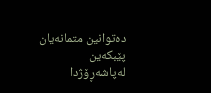ده‌توانین متمانه‌یان پێبكه‌ین له‌پاشه‌ڕۆژدا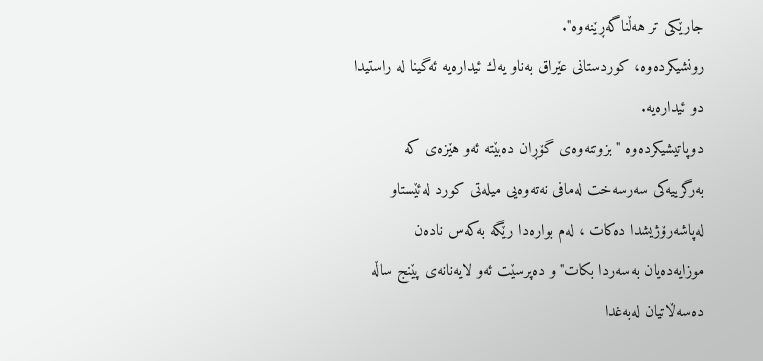جارێكی‌ تر هه‌ڵناگه‌ڕێنه‌وه‌".
رونشیكرده‌وه‌، كوردستانی‌ عێراق به‌ناو یه‌ك ئیداره‌یه‌ ئه‌گینا له‌ راستیدا دو ئیداره‌یه‌.
دوپاتیشیكرده‌وه‌ "بزوتنه‌وه‌ی‌ گۆڕان ده‌بێته‌ ئه‌و هێزه‌ی‌ كه‌ به‌رگرییه‌كی‌ سه‌رسه‌خت له‌مافی‌ نه‌ته‌وه‌یی‌ میله‌تی‌ كورد له‌ئێستاو له‌پاشه‌رۆژیشدا ده‌كات ، له‌م بواره‌دا رێگه‌ به‌كه‌س ناده‌ن موزایه‌ده‌یان به‌سه‌ردا بكات"و ده‌پرسێت ئه‌و لایه‌نانه‌ی‌ پێنج ساڵه‌ ده‌سه‌ڵاتیان له‌به‌غدا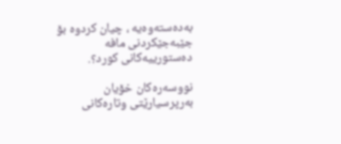به‌ده‌سته‌وه‌یه‌ ، چیان كردوه‌ بۆ جێبه‌جێكردنی‌ مافه‌ ده‌ستورییه‌كانی‌ كورد؟.

نووسەرەکان خۆیان بەرپرسیارێتی وتارەکانی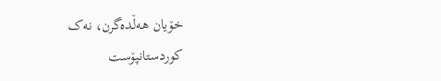خۆیان هەڵدەگرن، نەک کوردستانپۆست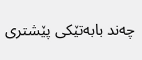چەند بابەتێکی پێشتری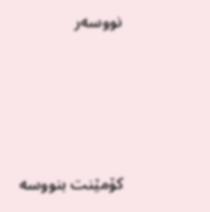نووسەر




کۆمێنت بنووسە